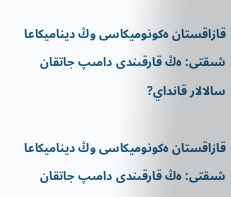قازاقستان ەكونوميكاسى وڭ ديناميكاعا شىقتى: ەڭ قارقىندى دامىپ جاتقان سالالار قانداي?

قازاقستان ەكونوميكاسى وڭ ديناميكاعا شىقتى: ەڭ قارقىندى دامىپ جاتقان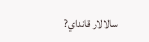سالالار قانداي?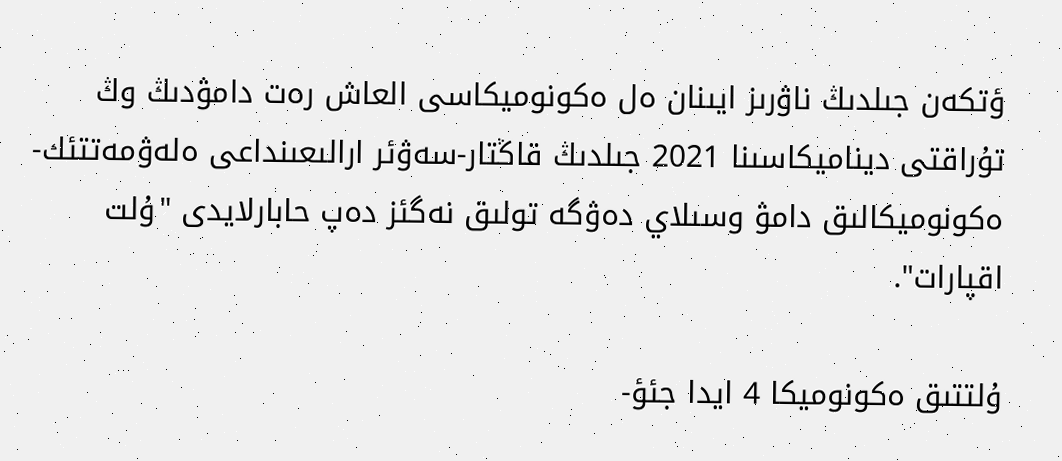ؤتكەن جىلدىڭ ناۋرىز ايىنان ەل ەكونوميكاسى العاش رەت دامۋدىڭ وڭ تۇراقتى ديناميكاسىنا 2021 جىلدىڭ قاڭتار-سەۋئر ارالىعىنداعى ەلەۋمەتتئك-ەكونوميكالىق دامۋ وسىلاي دەۋگە تولىق نەگئز دەپ حابارلايدى "ۇلت اقپارات".

ۇلتتىق ەكونوميكا 4 ايدا جئؤ-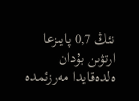نئڭ 0,7 پايىزعا ارتۋىن بۇدان ەلدەقايدا مەرزئمدە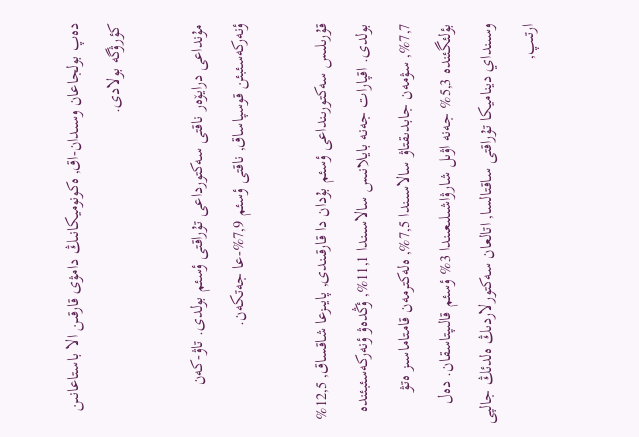دەپ بولجاعان وسىدان-اق, ەكونوميكانىڭ دامۋى قارقىن الا باستاعانىن كؤرۋگە بولادى.

مۇنداعى درايۆەر ناقتى سەكتورداعى تۇراقتى ؤسئم بولدى. تاۋ-كەن ؤنەركەسئبئن قوسپاساق, ناقتى ؤسئم 7,9%-عا جەتكەن.

قۇرىلىس سەكتورىنداعى ؤسئم بۇدان دا قارقىندى, پايىزعا شاقساق, 12,5% بولدى. اقپارات جەنە بايلانىس سالاسىندا 11,1%, ؤڭدەۋ ؤنەركەسئبئندە 7,7%, سۋمەن جابدىقتاۋ سالاسىندا 7,5%, ەلەكترمەن قامتاماسىز ەتۋ بؤلئگئندە 5,3% جەنە اۋىل شارۋاشىلىعىندا 3% ؤسئم قالىپتاسقان. دەل وسىنداي ديناميكا تۇراقتى ساقتالسا, اتالعان سەكتورلاردىڭ ەلدئڭ جالپى ارتىپ,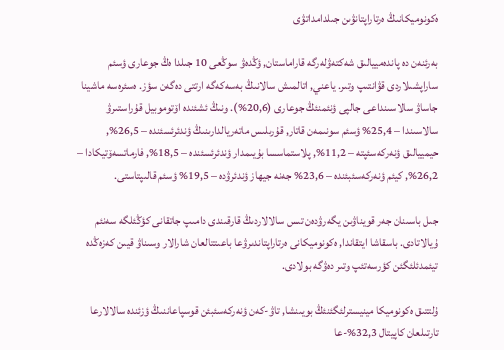ەكونوميكانىڭ ەرتاراپتانۋىن جىلدامداتۋى

بەرئنەن دە پاندەمييالىق شەكتەۋلەرگە قاراماستان, ؤڭدەۋ سوڭعى 10 جىلدا ەڭ جوعارى ؤسئم ساراپشىلاردى قۋانتىپ وتىر. ياعني, اتالمىش سالانىڭ بەسەكەگە ارتتى دەگەن سؤز. ەسئرەسە ماشينا جاساۋ سالاسىنداعى جالپى ؤنئمنئڭ جوعارى (20,6%). ونىڭ ئشئندە اۆتوموبيل قۇراستىرۋ سالاسىندا – 25,4% ؤسئم سونىمەن قاتار, قۇرىلىس ماتەريالدارىنىڭ ؤندئرئسئندە – 26,5%, حيمييالىق ؤنەركەسئپتە – 11,2%, پلاستماسسا بۇيىمدار ؤندئرئسئندە – 18,5%, فارماتسەۆتيكادا – 26,2%, كيئم ؤنەركەسئبئندە – 23,6% جەنە جيھاز ؤندئرۋدە – 19,5% ؤسئم قالىپتاستى.

جىل باسىنان جەر قويناۋىن يگەرۋدەن تىس سالالاردىڭ قارقىندى دامىپ جاتقانى كؤڭئلگە سەنئم ۇيالاتادى. باسقاشا ايتقاندا, ەكونوميكانى ەرتاراپتاندىرۋعا باعىتتالعان شارالار وسىناۋ قيىن كەزەڭدە تيئمدئلئگئن كؤرسەتئپ وتىر دەۋگە بولادى.

ۇلتتىق ەكونوميكا مينيسترلئگئنئڭ بويىنشا, تاۋ-كەن ؤنەركەسئبئن قوسپاعاننىڭ ؤزئندە سالالارعا تارتىلعان كاپيتال 32,3%-عا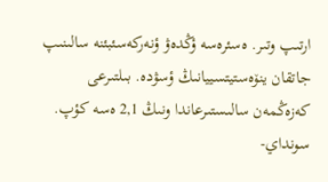ارتىپ وتىر. ەسئرەسە ؤڭدەۋ ؤنەركەسئبئنە سالىنىپ جاتقان ينۆەستيتسييانىڭ ؤسۋدە. بىلتىرعى كەزەڭمەن سالىستىرعاندا ونىڭ 2,1 ەسە كؤپ. سونداي-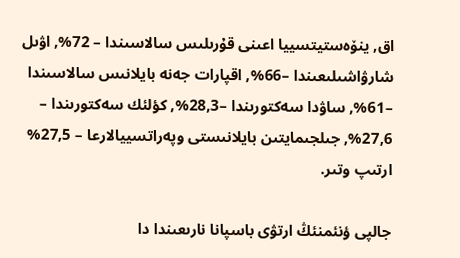اق, ينۆەستيتسييا اعىنى قۇرىلىس سالاسىندا – 72%, اۋىل شارۋاشىلىعىندا –66%, اقپارات جەنە بايلانىس سالاسىندا –61%, ساۋدا سەكتورىندا –28,3%, كؤلئك سەكتورىندا – 27,6%, جىلجىمايتىن بايلانىستى وپەراتسييالارعا – 27,5% ارتىپ وتىر.

جالپى ؤنئمنئڭ ارتۋى باسپانا نارىعىندا دا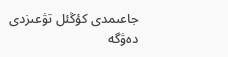جاعىمدى كؤڭئل تۋعىزدى دەۋگە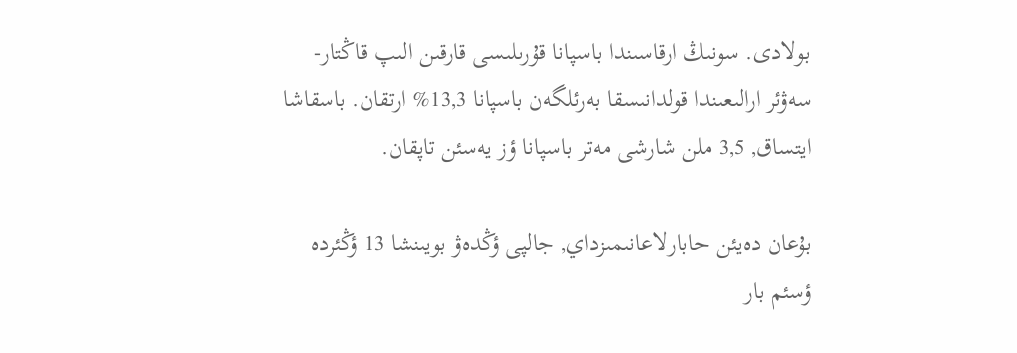بولادى. سونىڭ ارقاسىندا باسپانا قۇرىلىسى قارقىن الىپ قاڭتار-سەۋئر ارالىعىندا قولدانىسقا بەرئلگەن باسپانا 13,3% ارتقان. باسقاشا ايتساق, 3,5 ملن شارشى مەتر باسپانا ؤز يەسئن تاپقان.

بۇعان دەيئن حابارلاعانىمىزداي, جالپى ؤڭدەۋ بويىنشا 13 ؤڭئردە ؤسئم بار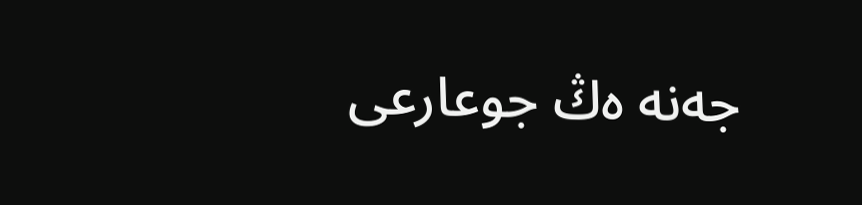جەنە ەڭ جوعارعى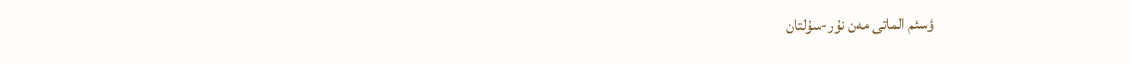ؤسئم الماتى مەن نۇر-سۇلتان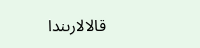قالالارىندا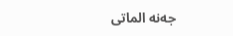جەنە الماتى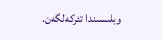وبلىسىندا تئركەلگەن.